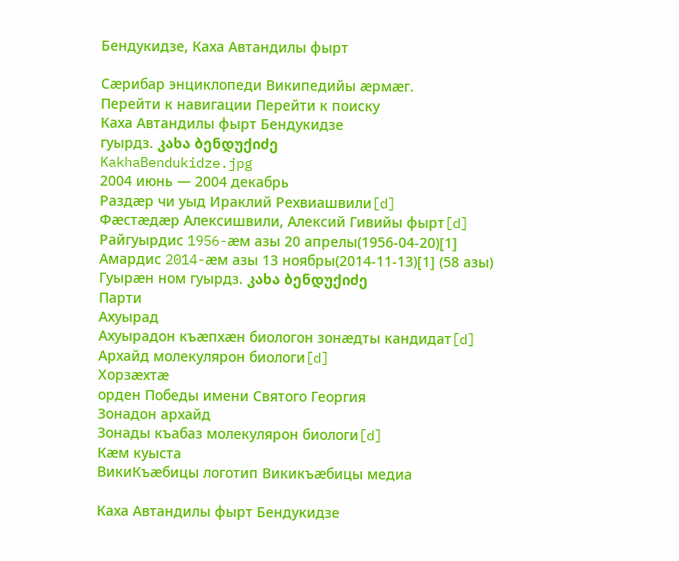Бендукидзе, Каха Автандилы фырт

Сæрибар энциклопеди Википедийы æрмæг.
Перейти к навигации Перейти к поиску
Каха Автандилы фырт Бендукидзе
гуырдз. კახა ბენდუქიძე
KakhaBendukidze.jpg
2004 июнь — 2004 декабрь
Раздæр чи уыд Ираклий Рехвиашвили[d]
Фæстæдæр Алексишвили, Алексий Гивийы фырт[d]
Райгуырдис 1956-æм азы 20 апрелы(1956-04-20)[1]
Амардис 2014-æм азы 13 ноябры(2014-11-13)[1] (58 азы)
Гуырæн ном гуырдз. კახა ბენდუქიძე
Парти
Ахуырад
Ахуырадон къæпхæн биологон зонæдты кандидат[d]
Архайд молекулярон биологи[d]
Хорзæхтæ
орден Победы имени Святого Георгия
Зонадон архайд
Зонады къабаз молекулярон биологи[d]
Кæм куыста
ВикиКъæбицы логотип Викикъæбицы медиа

Каха Автандилы фырт Бендукидзе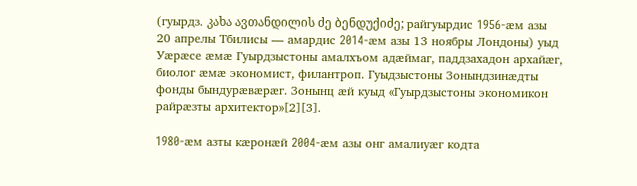(гуырдз. კახა ავთანდილის ძე ბენდუქიძე; райгуырдис 1956-æм азы 20 апрелы Тбилисы — амардис 2014-æм азы 13 ноябры Лондоны) уыд Уæрæсе æмæ Гуырдзыстоны амалхъом адæймаг, паддзахадон архайæг, биолог æмæ экономист, филантроп. Гуыдзыстоны Зонындзинæдты фонды бындурæвæрæг. Зонынц æй куыд «Гуырдзыстоны экономикон райрæзты архитектор»[2][3].

1980-æм азты кæронæй 2004-æм азы онг амалиуæг кодта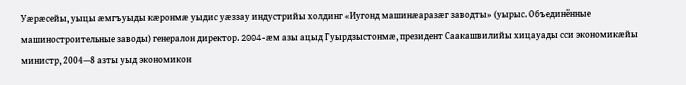Уæрæсейы, уыцы æмгъуыды кæронмæ уыдис уæззау индустрийы холдинг «Иугонд машинæаразæг заводты» (уырыс. Объединённые машиностроительные заводы) генералон директор. 2004-æм азы ацыд Гуырдзыстонмæ, президент Саакашвилийы хицауады сси экономикæйы министр, 2004—8 азты уыд экономикон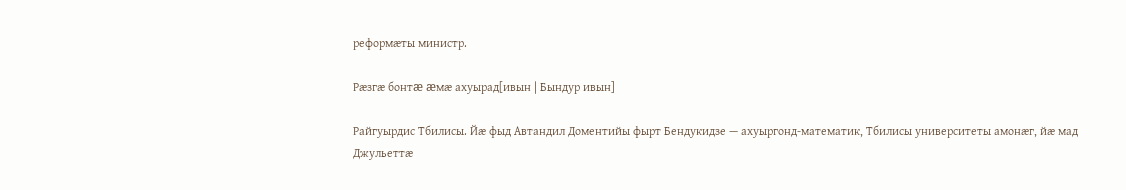реформæты министр.

Рæзгæ бонтæ æмæ ахуырад[ивын | Бындур ивын]

Райгуырдис Тбилисы. Йæ фыд Автандил Доментийы фырт Бендукидзе — ахуыргонд-математик, Тбилисы университеты амонæг, йæ мад Джульеттæ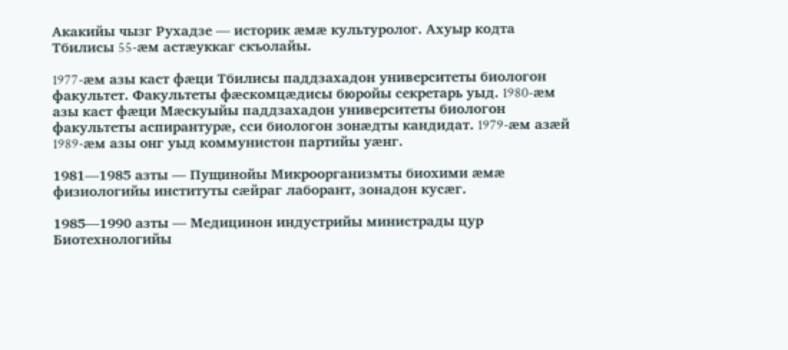Акакийы чызг Рухадзе — историк æмæ культуролог. Ахуыр кодта Тбилисы 55-æм астæуккаг скъолайы.

1977-æм азы каст фæци Тбилисы паддзахадон университеты биологон факультет. Факультеты фæскомцæдисы бюройы секретарь уыд. 1980-æм азы каст фæци Мæскуыйы паддзахадон университеты биологон факультеты аспирантурæ, сси биологон зонæдты кандидат. 1979-æм азæй 1989-æм азы онг уыд коммунистон партийы уæнг.

1981—1985 азты — Пущинойы Микроорганизмты биохими æмæ физиологийы институты сæйраг лаборант, зонадон кусæг.

1985—1990 азты — Медицинон индустрийы министрады цур Биотехнологийы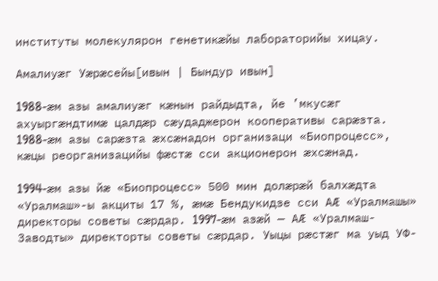институты молекулярон генетикæйы лабораторийы хицау.

Амалиуæг Уæрæсейы[ивын | Бындур ивын]

1988-æм азы амалиуæг кæнын райдыдта, йе ’мкусæг ахуыргæндтимæ цалдæр сæудаджерон кооперативы сарæзта. 1988-æм азы сарæзта æхсæнадон организаци «Биопроцесс», кæцы реорганизацийы фæстæ сси акционерон æхсæнад.

1994-æм азы йæ «Биопроцесс» 500 мин долæрæй балхæдта «Уралмаш»-ы акциты 17 %, æмæ Бендукидзе сси АÆ «Уралмашы» директоры советы сæрдар. 1997-æм азæй — АÆ «Уралмаш-Заводты» директорты советы сæрдар. Уыцы рæстæг ма уыд УФ-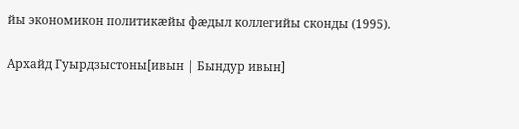йы экономикон политикæйы фæдыл коллегийы сконды (1995).

Архайд Гуырдзыстоны[ивын | Бындур ивын]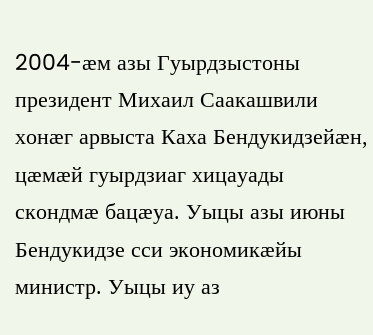2004-æм азы Гуырдзыстоны президент Михаил Саакашвили хонæг арвыста Каха Бендукидзейæн, цæмæй гуырдзиаг хицауады скондмæ бацæуа. Уыцы азы июны Бендукидзе сси экономикæйы министр. Уыцы иу аз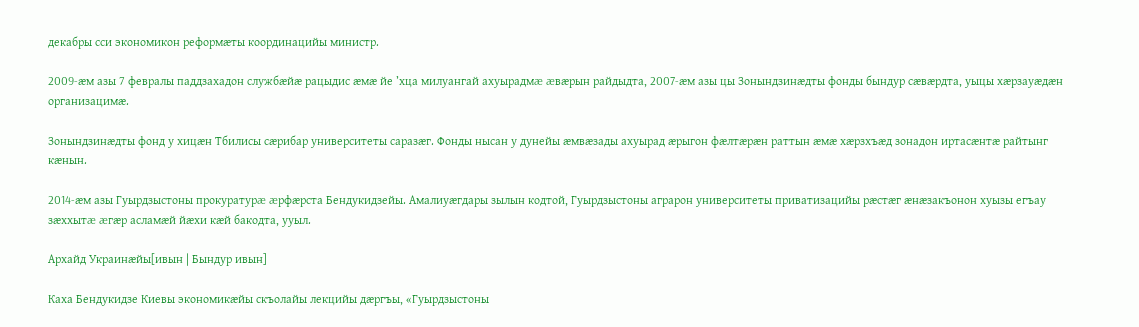декабры сси экономикон реформæты координацийы министр.

2009-æм азы 7 февралы паддзахадон службæйæ рацыдис æмæ йе ’хца милуангай ахуырадмæ æвæрын райдыдта, 2007-æм азы цы Зонындзинæдты фонды бындур сæвæрдта, уыцы хæрзауæдæн организацимæ.

Зонындзинæдты фонд у хицæн Тбилисы сæрибар университеты саразæг. Фонды нысан у дунейы æмвæзады ахуырад æрыгон фæлтæрæн раттын æмæ хæрзхъæд зонадон иртасæнтæ райтынг кæнын.

2014-æм азы Гуырдзыстоны прокуратурæ æрфæрста Бендукидзейы. Амалиуæгдары зылын кодтой, Гуырдзыстоны аграрон университеты приватизацийы рæстæг æнæзакъонон хуызы егъау зæххытæ æгæр асламæй йæхи кæй бакодта, ууыл.

Архайд Украинæйы[ивын | Бындур ивын]

Каха Бендукидзе Киевы экономикæйы скъолайы лекцийы дæргъы, «Гуырдзыстоны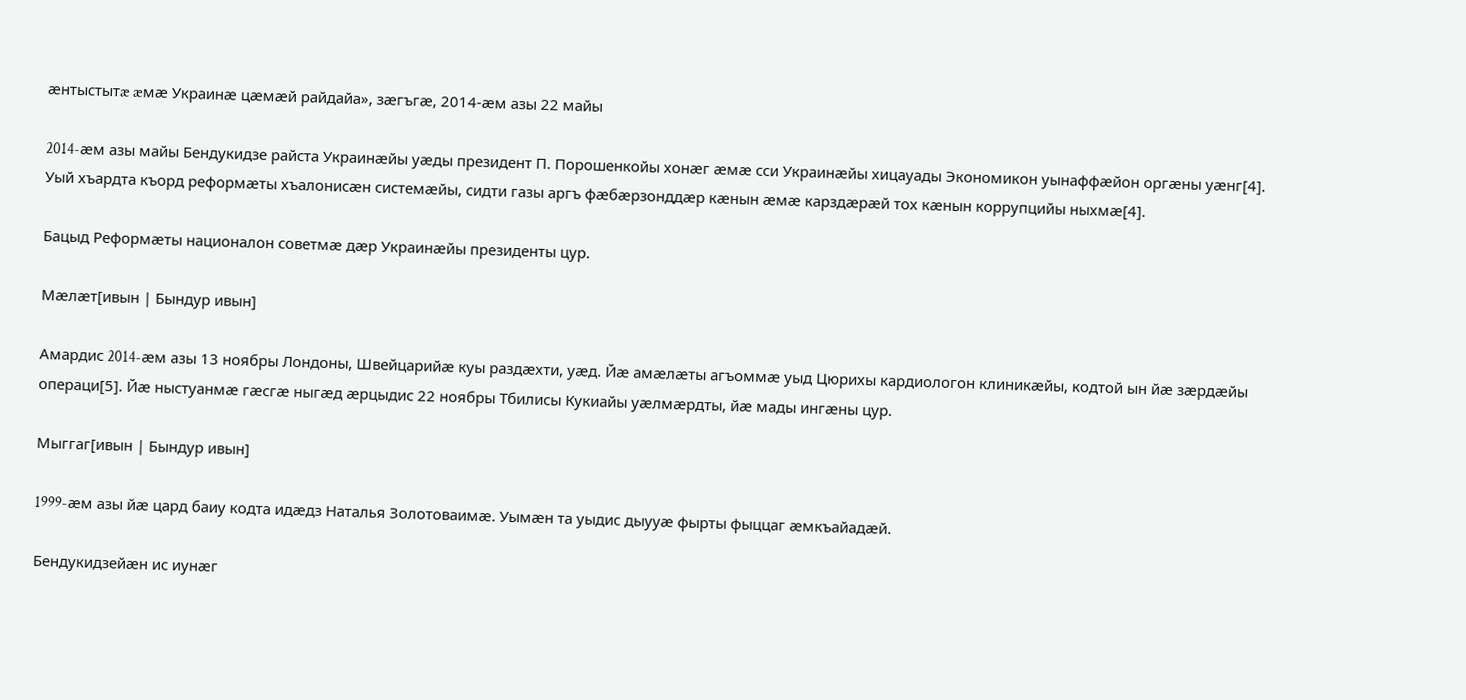æнтыстытæ æмæ Украинæ цæмæй райдайа», зæгъгæ, 2014-æм азы 22 майы

2014-æм азы майы Бендукидзе райста Украинæйы уæды президент П. Порошенкойы хонæг æмæ сси Украинæйы хицауады Экономикон уынаффæйон оргæны уæнг[4]. Уый хъардта къорд реформæты хъалонисæн системæйы, сидти газы аргъ фæбæрзонддæр кæнын æмæ карздæрæй тох кæнын коррупцийы ныхмæ[4].

Бацыд Реформæты националон советмæ дæр Украинæйы президенты цур.

Мæлæт[ивын | Бындур ивын]

Амардис 2014-æм азы 13 ноябры Лондоны, Швейцарийæ куы раздæхти, уæд. Йæ амæлæты агъоммæ уыд Цюрихы кардиологон клиникæйы, кодтой ын йæ зæрдæйы операци[5]. Йæ ныстуанмæ гæсгæ ныгæд æрцыдис 22 ноябры Тбилисы Кукиайы уæлмæрдты, йæ мады ингæны цур.

Мыггаг[ивын | Бындур ивын]

1999-æм азы йæ цард баиу кодта идæдз Наталья Золотоваимæ. Уымæн та уыдис дыууæ фырты фыццаг æмкъайадæй.

Бендукидзейæн ис иунæг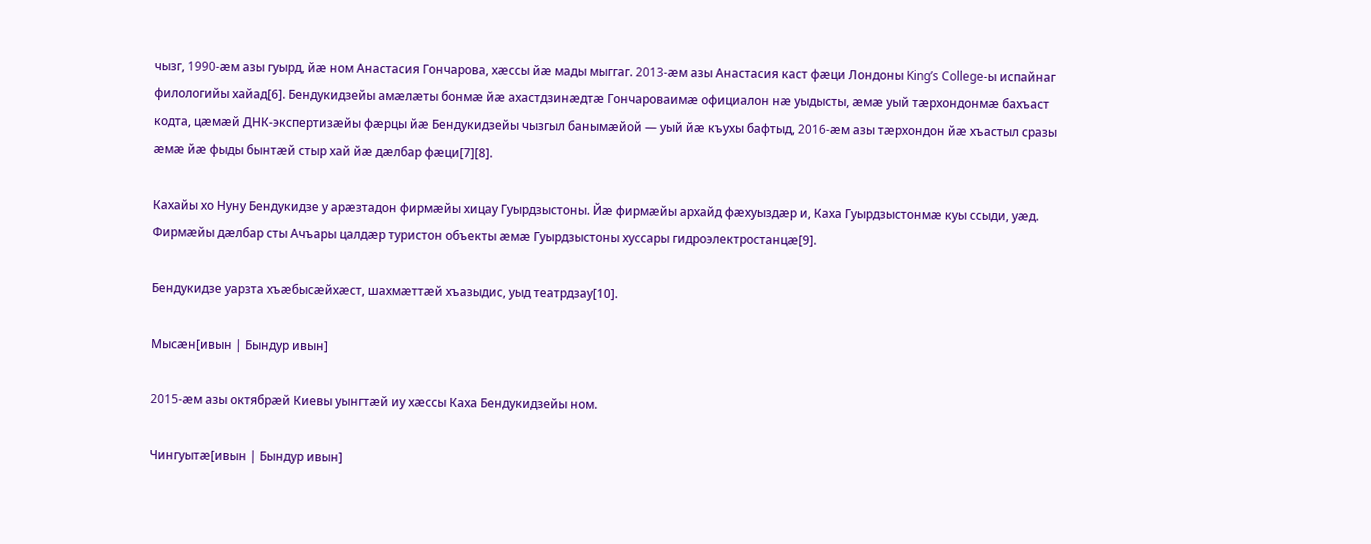чызг, 1990-æм азы гуырд, йæ ном Анастасия Гончарова, хæссы йæ мады мыггаг. 2013-æм азы Анастасия каст фæци Лондоны King’s College-ы испайнаг филологийы хайад[6]. Бендукидзейы амæлæты бонмæ йæ ахастдзинæдтæ Гончароваимæ официалон нæ уыдысты, æмæ уый тæрхондонмæ бахъаст кодта, цæмæй ДНК-экспертизæйы фæрцы йæ Бендукидзейы чызгыл банымæйой — уый йæ къухы бафтыд, 2016-æм азы тæрхондон йæ хъастыл сразы æмæ йæ фыды бынтæй стыр хай йæ дæлбар фæци[7][8].

Кахайы хо Нуну Бендукидзе у арæзтадон фирмæйы хицау Гуырдзыстоны. Йæ фирмæйы архайд фæхуыздæр и, Каха Гуырдзыстонмæ куы ссыди, уæд. Фирмæйы дæлбар сты Ачъары цалдæр туристон объекты æмæ Гуырдзыстоны хуссары гидроэлектростанцæ[9].

Бендукидзе уарзта хъæбысæйхæст, шахмæттæй хъазыдис, уыд театрдзау[10].

Мысæн[ивын | Бындур ивын]

2015-æм азы октябрæй Киевы уынгтæй иу хæссы Каха Бендукидзейы ном.

Чингуытæ[ивын | Бындур ивын]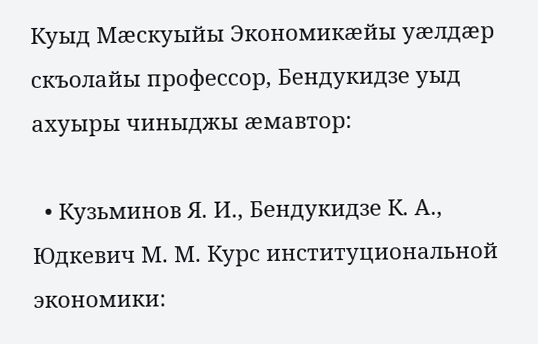Куыд Мæскуыйы Экономикæйы уæлдæр скъолайы профессор, Бендукидзе уыд ахуыры чиныджы æмавтор:

  • Кузьминов Я. И., Бендукидзе К. А., Юдкевич М. М. Курс институциональной экономики: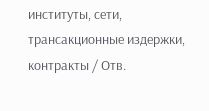институты, сети, трансакционные издержки, контракты / Отв.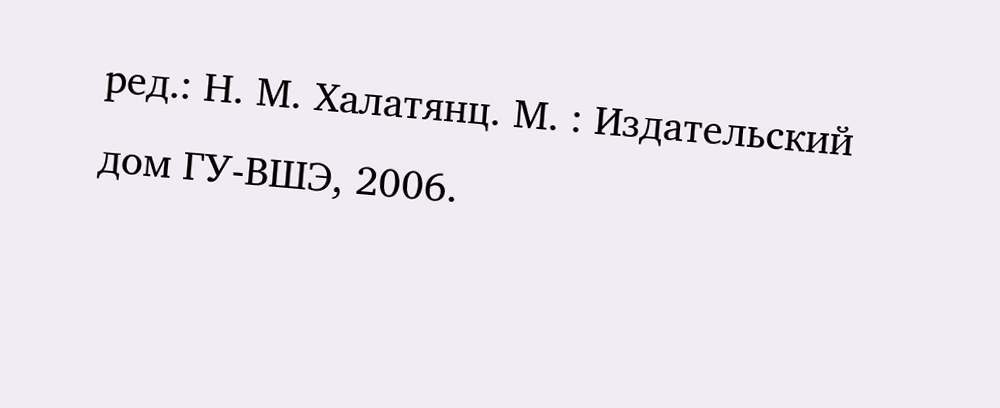ред.: Н. М. Халатянц. М. : Издательский дом ГУ-ВШЭ, 2006.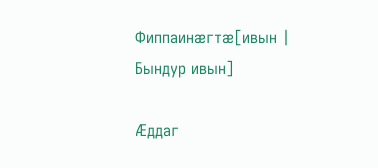Фиппаинæгтæ[ивын | Бындур ивын]

Æддаг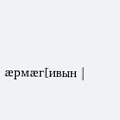æрмæг[ивын |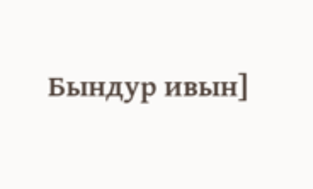Бындур ивын]